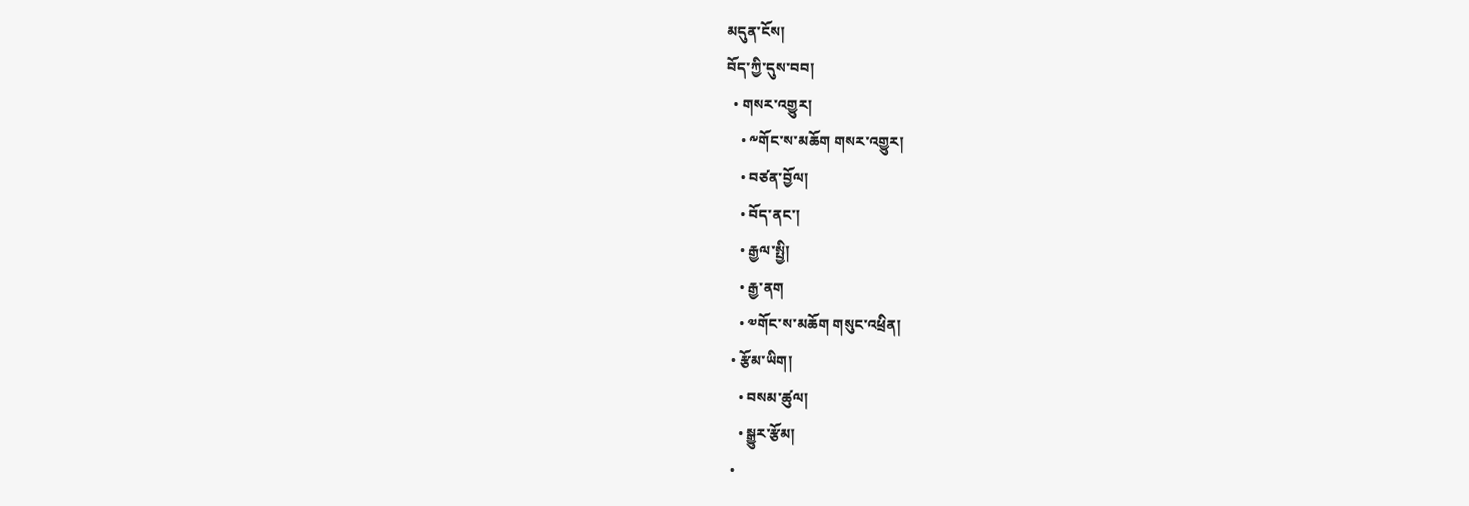མདུན་ངོས།
བོད་ཀྱི་དུས་བབ།
  • གསར་འགྱུར།
    • ༸གོང་ས་མཆོག གསར་འགྱུར།
    • བཙན་བྱོལ།
    • བོད་ནང་།
    • རྒྱལ་སྤྱི།
    • རྒྱ་ནག
    • ༧གོང་ས་མཆོག གསུང་འཕྲིན།
  • རྩོམ་ཡིག།
    • བསམ་ཚུལ།
    • སྒྱུར་རྩོམ།
  •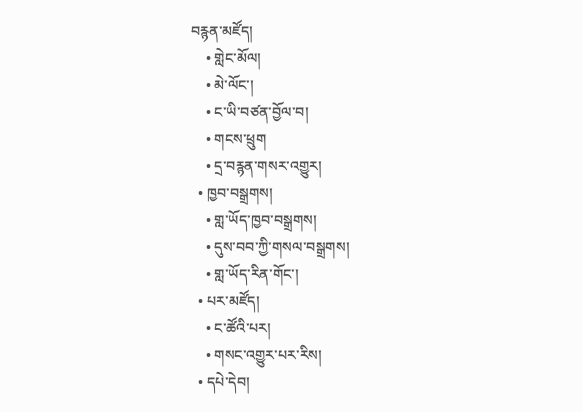བརྙན་མཛོད།
    • གླེང་མོལ།
    • མེ་ལོང་།
    • ང་ཡི་བཙན་བྱོལ་བ།
    • གངས་ཕྲུག
    • དྲ་བརྙན་གསར་འགྱུར།
  • ཁྱབ་བསྒྲགས།
    • གླ་ཡོད་ཁྱབ་བསྒྲགས།
    • དུས་བབ་ཀྱི་གསལ་བསྒྲགས།
    • གླ་ཡོད་རིན་གོང་།
  • པར་མཛོད།
    • ང་ཚོའི་པར།
    • གསང་འགྱུར་པར་རིས།
  • དཔེ་དེབ།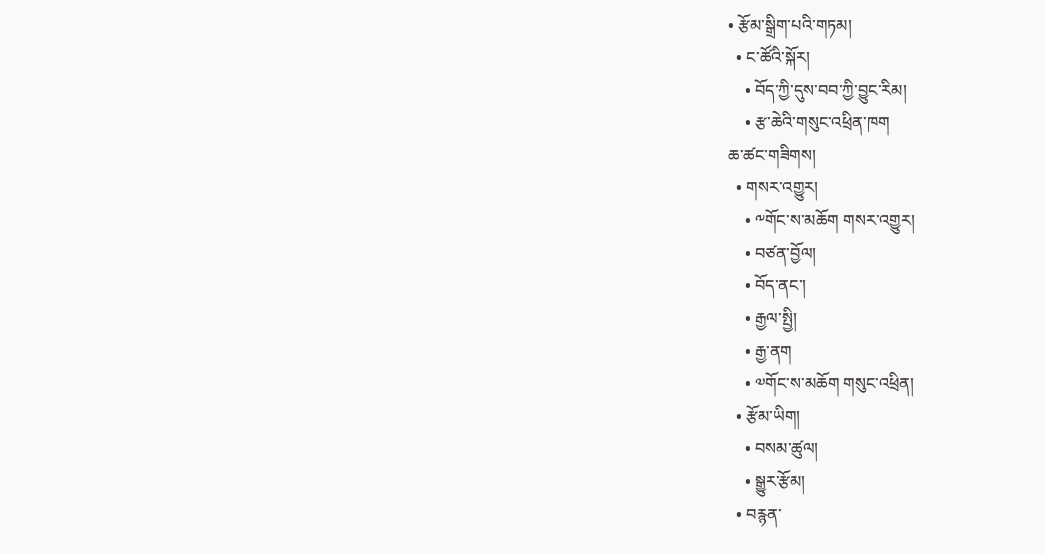• རྩོམ་སྒྲིག་པའི་གཏམ།
  • ང་ཚོའི་སྐོར།
    • བོད་ཀྱི་དུས་བབ་ཀྱི་བྱུང་རིམ།
    • རྩ་ཆེའི་གསུང་འཕྲིན་ཁག
ཆ་ཚང་གཟིགས།
  • གསར་འགྱུར།
    • ༸གོང་ས་མཆོག གསར་འགྱུར།
    • བཙན་བྱོལ།
    • བོད་ནང་།
    • རྒྱལ་སྤྱི།
    • རྒྱ་ནག
    • ༧གོང་ས་མཆོག གསུང་འཕྲིན།
  • རྩོམ་ཡིག།
    • བསམ་ཚུལ།
    • སྒྱུར་རྩོམ།
  • བརྙན་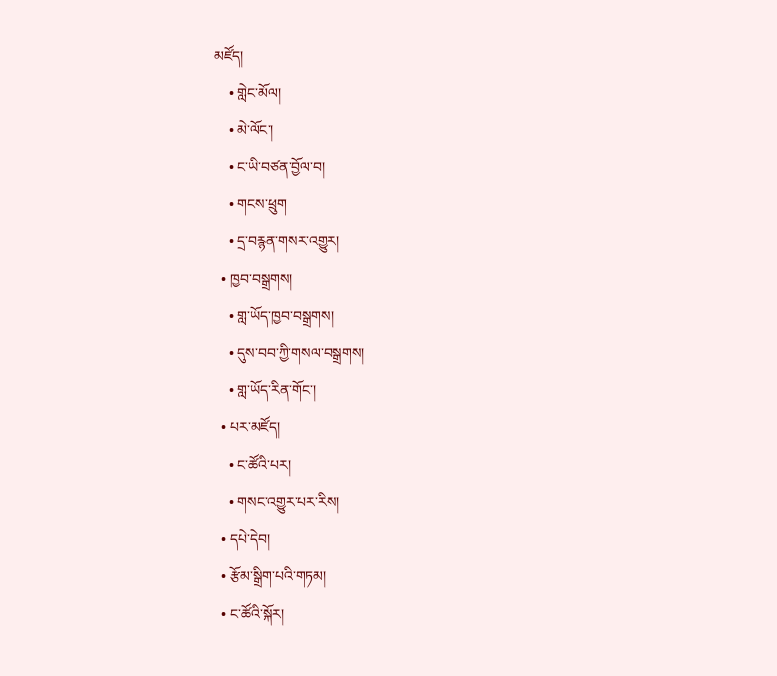མཛོད།
    • གླེང་མོལ།
    • མེ་ལོང་།
    • ང་ཡི་བཙན་བྱོལ་བ།
    • གངས་ཕྲུག
    • དྲ་བརྙན་གསར་འགྱུར།
  • ཁྱབ་བསྒྲགས།
    • གླ་ཡོད་ཁྱབ་བསྒྲགས།
    • དུས་བབ་ཀྱི་གསལ་བསྒྲགས།
    • གླ་ཡོད་རིན་གོང་།
  • པར་མཛོད།
    • ང་ཚོའི་པར།
    • གསང་འགྱུར་པར་རིས།
  • དཔེ་དེབ།
  • རྩོམ་སྒྲིག་པའི་གཏམ།
  • ང་ཚོའི་སྐོར།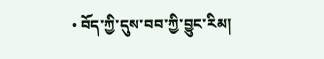• བོད་ཀྱི་དུས་བབ་ཀྱི་བྱུང་རིམ།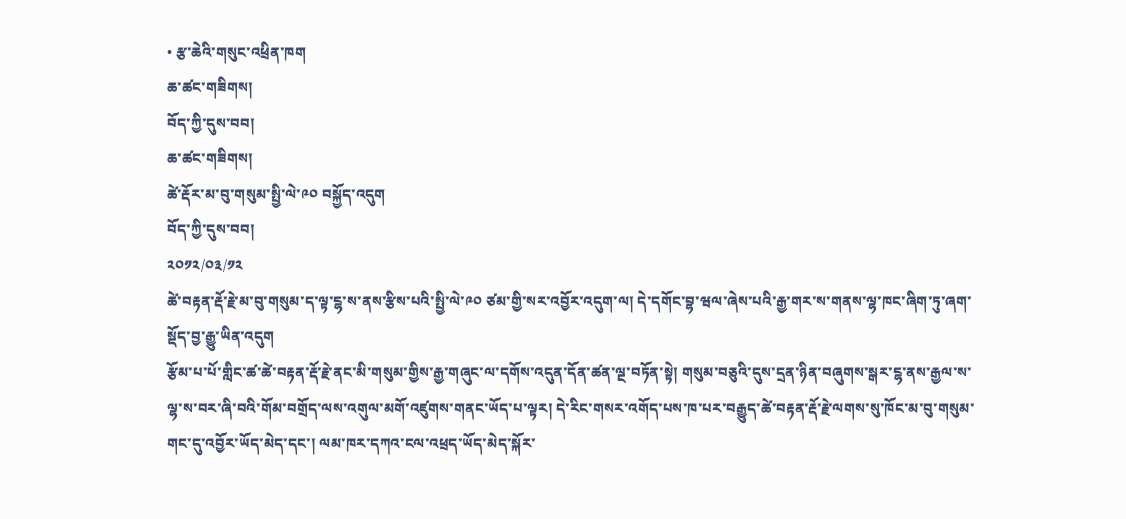• རྩ་ཆེའི་གསུང་འཕྲིན་ཁག
ཆ་ཚང་གཟིགས།
བོད་ཀྱི་དུས་བབ།
ཆ་ཚང་གཟིགས།
ཚེ་རྡོར་མ་བུ་གསུམ་སྤྱི་ལེ་༩༠ བསྐྱོད་འདུག
བོད་ཀྱི་དུས་བབ།
༢༠༡༢/༠༣/༡༢
ཚེ་བརྟན་རྡོ་རྗེ་མ་བུ་གསུམ་ད་ལྟ་ངྷ་ས་ནས་རྩིས་པའི་སྤྱི་ལེ་༩༠ ཙམ་གྱི་སར་འབྱོར་འདུག་ལ། དེ་དགོང་བྷ་ཝལ་ཞེས་པའི་རྒྱ་གར་ས་གནས་ལྷ་ཁང་ཞིག་ཏུ་ཞག་སྡོད་བྱ་རྒྱུ་ཡིན་འདུག
རྩོམ་པ་པོ་གླིང་ཚ་ཚེ་བརྟན་རྡོ་རྗེ་ནང་མི་གསུམ་གྱིས་རྒྱ་གཞུང་ལ་དགོས་འདུན་དོན་ཚན་ལྔ་བཏོན་སྟེ། གསུམ་བཅུའི་དུས་དྲན་ཉིན་བཞུགས་སྒར་ངྷ་ནས་རྒྱལ་ས་ལྷ་ས་བར་ཞི་བའི་གོམ་བགྲོད་ལས་འགུལ་མགོ་འཛུགས་གནང་ཡོད་པ་ལྟར། དེ་རིང་གསར་འགོད་པས་ཁ་པར་བརྒྱུད་ཚེ་བརྟན་རྡོ་རྗེ་ལགས་སུ་ཁོང་མ་བུ་གསུམ་གང་དུ་འབྱོར་ཡོད་མེད་དང་། ལམ་ཁར་དཀའ་ངལ་འཕྲད་ཡོད་མེད་སྐོར་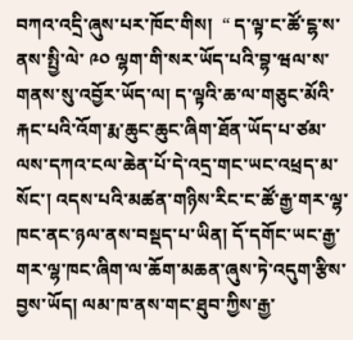བཀའ་འདྲི་ཞུས་པར་ཁོང་གིས།  “ ད་ལྟ་ང་ཚོ་ངྷ་ས་ནས་སྤྱི་ལེ་ ༩༠ ལྷག་གི་སར་ཡོད་པའི་བྷ་ཝལ་ས་གནས་སུ་འབྱོར་ཡོད་ལ། ད་ལྟའི་ཆ་ལ་གཅུང་མོའི་རྐང་པའི་འོག་རྨ་ཆུང་ཆུང་ཞིག་ཐོན་ཡོད་པ་ཙམ་ལས་དཀའ་ངལ་ཆེན་པོ་དེ་འདྲ་གང་ཡང་འཕྲད་མ་སོང་། འདས་པའི་མཚན་གཉིས་རིང་ང་ཚོ་རྒྱ་གར་ལྷ་ཁང་ནང་ཉལ་ནས་བསྡད་པ་ཡིན། དོ་དགོང་ཡང་རྒྱ་གར་ལྷ་ཁང་ཞིག་ལ་ཆོག་མཆན་ཞུས་ཏེ་འདུག་རྩིས་བྱས་ཡོད། ལམ་ཁ་ནས་གང་ཐུབ་ཀྱིས་རྒྱ་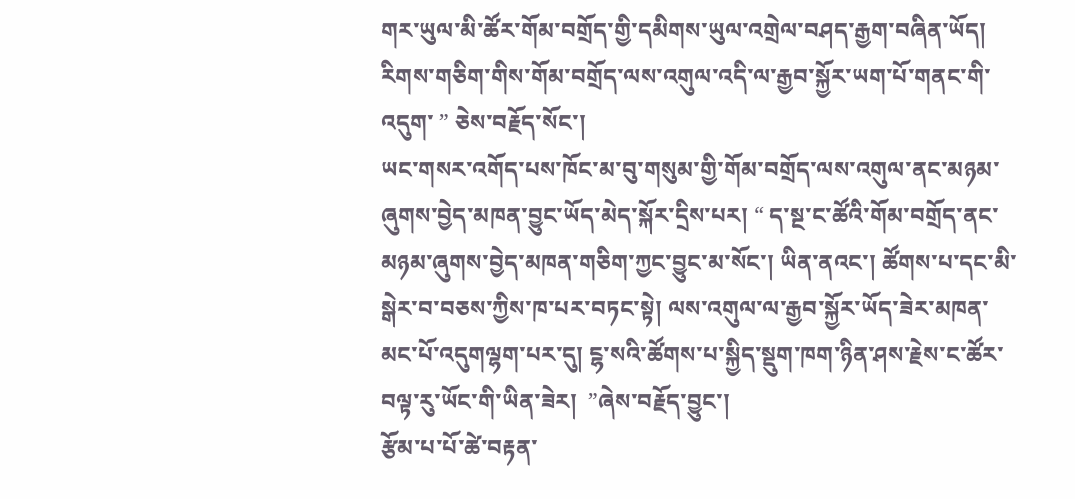གར་ཡུལ་མི་ཚོར་གོམ་བགྲོད་གྱི་དམིགས་ཡུལ་འགྲེལ་བཤད་རྒྱག་བཞིན་ཡོད། རིགས་གཅིག་གིས་གོམ་བགྲོད་ལས་འགུལ་འདི་ལ་རྒྱབ་སྐྱོར་ཡག་པོ་གནང་གི་འདུག་ ” ཅེས་བརྗོད་སོང་།
ཡང་གསར་འགོད་པས་ཁོང་མ་བུ་གསུམ་གྱི་གོམ་བགྲོད་ལས་འགུལ་ནང་མཉམ་ཞུགས་བྱེད་མཁན་བྱུང་ཡོད་མེད་སྐོར་དྲིས་པར། “ ད་སྔ་ང་ཚོའི་གོམ་བགྲོད་ནང་མཉམ་ཞུགས་བྱེད་མཁན་གཅིག་ཀྱང་བྱུང་མ་སོང་། ཡིན་ནའང་། ཚོགས་པ་དང་མི་སྒེར་བ་བཅས་ཀྱིས་ཁ་པར་བཏང་སྟེ། ལས་འགུལ་ལ་རྒྱབ་སྐྱོར་ཡོད་ཟེར་མཁན་མང་པོ་འདུགལྷག་པར་དུ། ངྷ་སའི་ཚོགས་པ་སྐྱིད་སྡུག་ཁག་ཉིན་ཤས་རྗེས་ང་ཚོར་བལྟ་རུ་ཡོང་གི་ཡིན་ཟེར།  ”ཞེས་བརྗོད་བྱུང་།
རྩོམ་པ་པོ་ཚེ་བརྟན་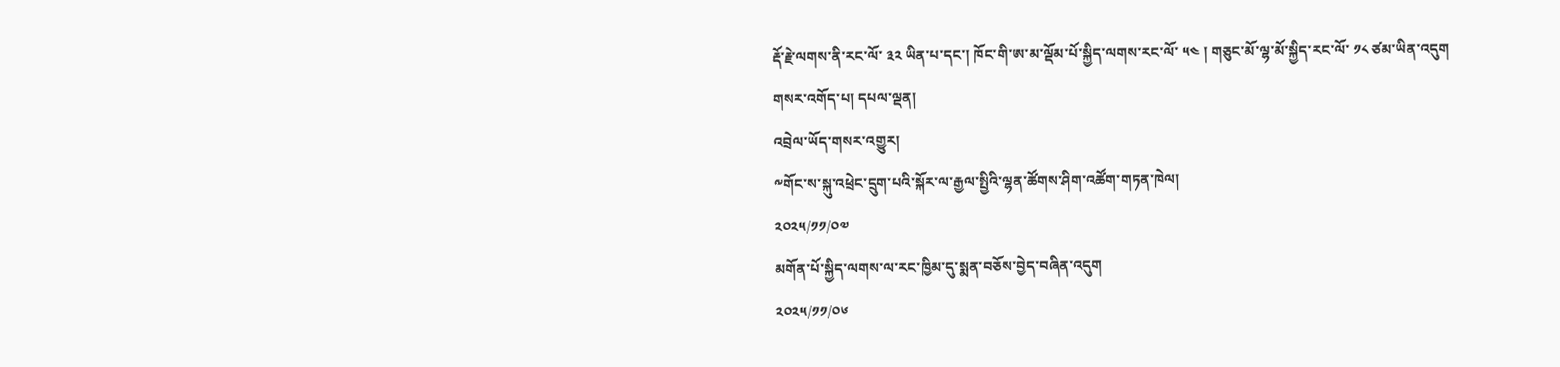རྡོ་རྗེ་ལགས་ནི་རང་ལོ་ ༣༢ ཡིན་པ་དང་། ཁོང་གི་ཨ་མ་ལྡོམ་པོ་སྐྱིད་ལགས་རང་ལོ་ ༥༤ ། གཅུང་མོ་ལྷ་མོ་སྐྱིད་རང་ལོ་ ༡༨ ཙམ་ཡིན་འདུག
གསར་འགོད་པ། དཔལ་ལྡན།
འབྲེལ་ཡོད་གསར་འགྱུར།
༸གོང་ས་སྐུ་འཕྲེང་དྲུག་པའི་སྐོར་ལ་རྒྱལ་སྤྱིའི་ལྷན་ཚོགས་ཤིག་འཚོག་གཏན་ཁེལ།
༢༠༢༥/༡༡/༠༧
མགོན་པོ་སྐྱིད་ལགས་ལ་རང་ཁྱིམ་དུ་སྨན་བཅོས་བྱེད་བཞིན་འདུག
༢༠༢༥/༡༡/༠༦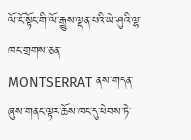ལོ་ངོ་སྟོང་གི་ལོ་རྒྱུས་ལྡན་པའི་ཡེ་ཤུའི་ལྷ་ཁང་གྲགས་ཅན་ MONTSERRAT ནས་གདན་ཞུས་གནང་ལྟར་ཆོས་ཁང་དུ་ཕེབས་ཏེ་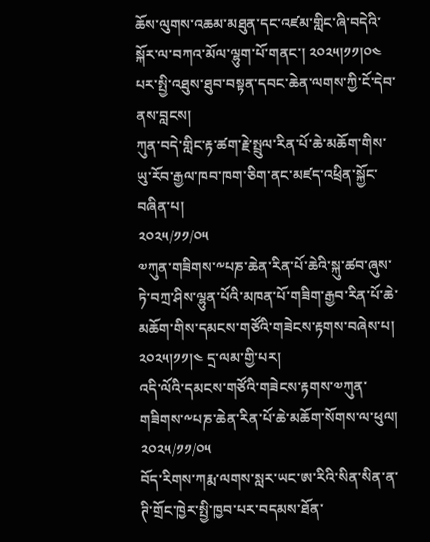ཆོས་ལུགས་འཆམ་མཐུན་དང་འཛམ་གླིང་ཞི་བདེའི་སྐོར་ལ་བཀའ་མོལ་ལྷུག་པོ་གནང་། ༢༠༢༥།༡༡།༠༤ པར་སྤྱི་འཐུས་ཐུབ་བསྟན་དབང་ཆེན་ལགས་ཀྱི་ངོ་དེབ་ནས་བླངས།
ཀུན་བདེ་གླིང་རྟ་ཚག་རྗེ་སྤྲུལ་རིན་པོ་ཆེ་མཆོག་གིས་ཡུ་རོབ་རྒྱལ་ཁབ་ཁག་ཅིག་ནང་མཛད་འཕྲིན་སྐྱོང་བཞིན་པ།
༢༠༢༥/༡༡/༠༥
༧ཀུན་གཟིགས་༸པཎ་ཆེན་རིན་པོ་ཆེའི་སྐུ་ཚབ་ཞུས་ཏེ་བཀྲ་ཤིས་ལྷུན་པོའི་མཁན་པོ་གཟིག་རྒྱབ་རིན་པོ་ཆེ་མཆོག་གིས་དམངས་གཙོའི་གཟེངས་རྟགས་བཞེས་པ། ༢༠༢༥།༡༡།༤ དྲ་ལམ་གྱི་པར།
འདི་ལོའི་དམངས་གཙོའི་གཟེངས་རྟགས་༧ཀུན་གཟིགས་༸པཎ་ཆེན་རིན་པོ་ཆེ་མཆོག་སོགས་ལ་ཕུལ།
༢༠༢༥/༡༡/༠༥
བོད་རིགས་ཀརྨ་ལགས་སླར་ཡང་ཨ་རིའི་སིན་སིན་ན་ཊི་གྲོང་ཁྱེར་སྤྱི་ཁྱབ་པར་བདམས་ཐོན་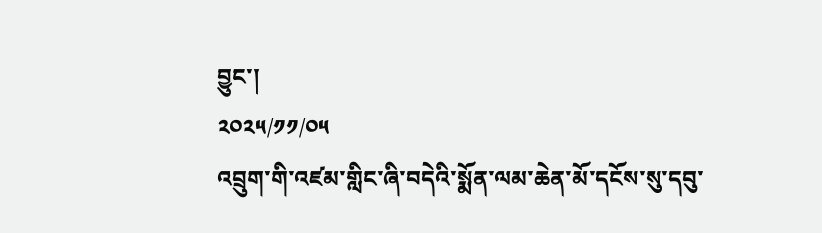བྱུང་།
༢༠༢༥/༡༡/༠༥
འབྲུག་གི་འཛམ་གླིང་ཞི་བདེའི་སྨོན་ལམ་ཆེན་མོ་དངོས་སུ་དབུ་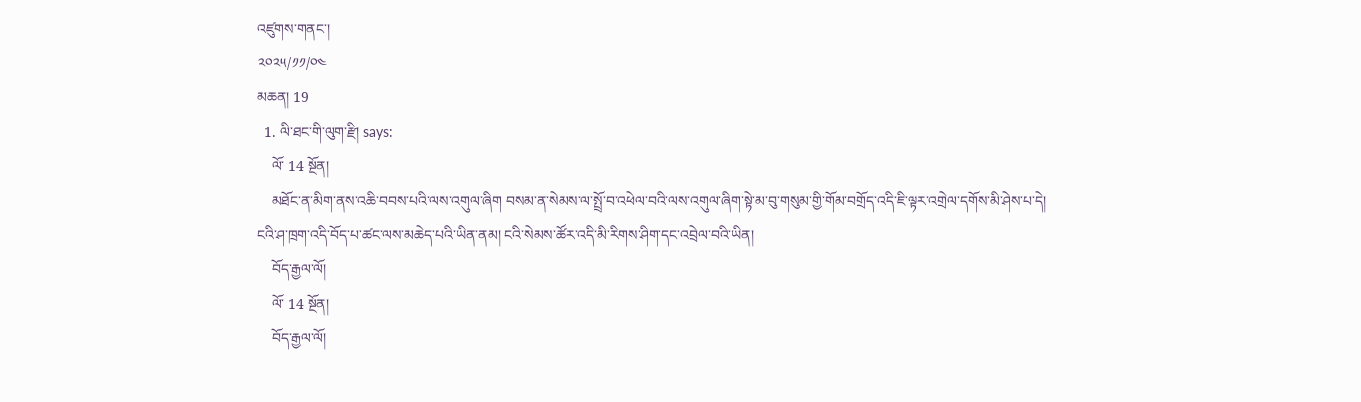འཛུགས་གནང་།
༢༠༢༥/༡༡/༠༤
མཆན། 19
  1. ལི་ཐང་གི་ལུག་རྫི། says:
    ལོ་ 14 སྔོན།
    མཐོང་ན་མིག་ནས་འཆི་བབས་པའི་ལས་འགུལ་ཞིག བསམ་ན་སེམས་ལ་སྤྲོ་བ་འཕེལ་བའི་ལས་འགུལ་ཞིག་སྟེ་མ་བུ་གསུམ་གྱི་གོམ་བགྲོད་འདི་ཇི་ལྟར་འགྲེལ་དགོས་མི་ཤེས་པ་དེ། ངའི་ཤ་ཁྲག་འདི་བོད་པ་ཚང་ལས་མཆེད་པའི་ཡིན་ནམ། ངའི་སེམས་ཚོར་འདི་མི་རིགས་ཤིག་དང་འབྲེལ་བའི་ཡིན།
    བོད་རྒྱལ་ལོ།
    ལོ་ 14 སྔོན།
    བོད་རྒྱལ་ལོ།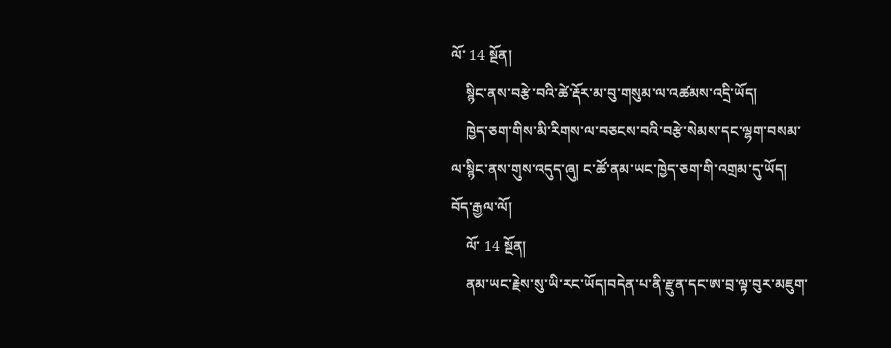ལོ་ 14 སྔོན།
    སྙིང་ནས་བརྩེ་བའི་ཚེ་རྡོར་མ་བུ་གསུམ་ལ་འཚམས་འདྲི་ཡོད།
    ཁྱེད་ཅག་གིས་མི་རིགས་ལ་བཅངས་བའི་བརྩེ་སེམས་དང་ལྷག་བསམ་ལ་སྙིང་ནས་གུས་འདུད་ཞུ། ང་ཚོ་ནམ་ཡང་ཁྱེད་ཅག་གི་འགྲམ་དུ་ཡོད། བོད་རྒྱལ་ལོ།
    ལོ་ 14 སྔོན།
    ནམ་ཡང་རྗེས་སུ་ཡི་རང་ཡོད།བདེན་པ་ནི་རྫུན་དང་ཨ་བྲ་ལྟ་བུར་མཇུག་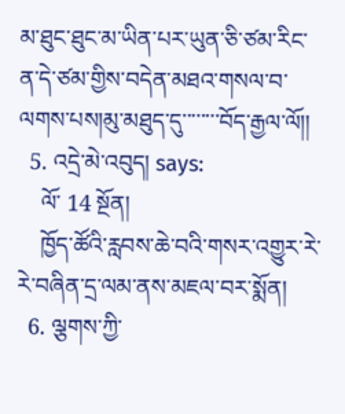མ་ཐུང་ཐུང་མ་ཡིན་པར་ཡུན་ཅི་ཙམ་རིང་ན་དེ་ཙམ་གྱིས་བདེན་མཐའ་གསལ་བ་ལགས་པས།མུ་མཐུད་དུ་་་་་་་་བོད་རྒྱལ་ལོ།།
  5. འདྲེ་མེ་འབུད། says:
    ལོ་ 14 སྔོན།
    ཁྱོད་ཚོའི་རླབས་ཆེ་བའི་གསར་འགྱུར་རེ་རེ་བཞིན་དྲ་ལམ་ནས་མཇལ་བར་སྨོན།
  6. ལྕགས་ཀྱི་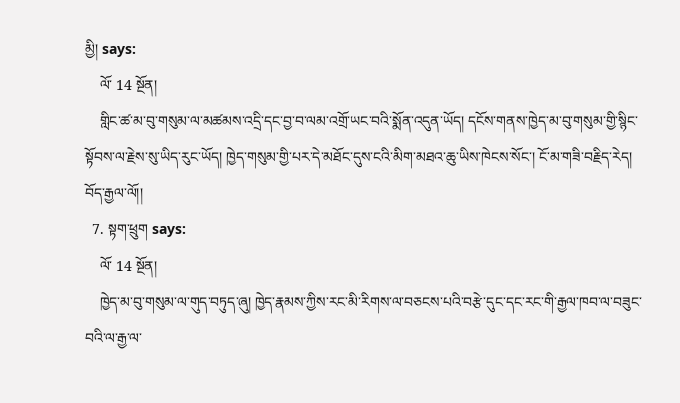མྱི། says:
    ལོ་ 14 སྔོན།
    གླིང་ཚ་མ་བུ་གསུམ་ལ་མཚམས་འདྲི་དང་བྱ་བ་ལམ་འགྲོ་ཡང་བའི་སྨོན་འདུན་ཡོད། དངོས་གནས་ཁྱེད་མ་བུ་གསུམ་གྱི་སྙིང་སྟོབས་ལ་རྗེས་སུ་ཡིད་རུང་ཡོད། ཁྱེད་གསུམ་གྱི་པར་དེ་མཐོང་དུས་ངའི་མིག་མཐའ་ཆུ་ཡིས་ཁེངས་སོང་། ངོ་མ་གཟི་བརྗིད་རེད། བོད་རྒྱལ་ལོ།།
  7. སྟག་ཕྲུག says:
    ལོ་ 14 སྔོན།
    ཁྱེད་མ་བུ་གསུམ་ལ་གུད་བཏུད་ཞུ། ཁྱེད་རྣམས་ཀྱིས་རང་མི་རིགས་ལ་བཅངས་པའི་བརྩེ་དུང་དང་རང་གི་རྒྱལ་ཁབ་ལ་བཟུང་བའི་ལ་རྒྱ་ལ་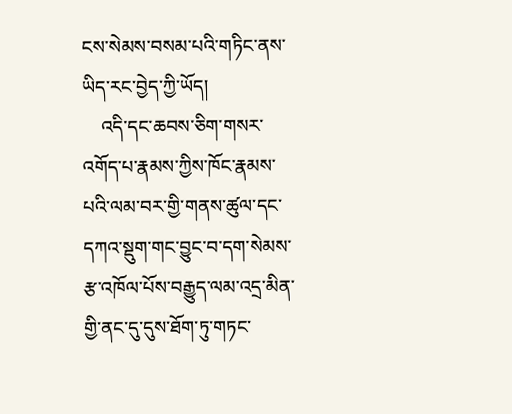ངས་སེམས་བསམ་པའི་གཏིང་ནས་ཡིད་རང་བྱེད་ཀྱི་ཡོད།
    འདི་དང་ཆབས་ཅིག་གསར་འགོད་པ་རྣམས་ཀྱིས་ཁོང་རྣམས་པའི་ལམ་བར་གྱི་གནས་ཚུལ་དང་དཀའ་སྡུག་གང་བྱུང་བ་དག་སེམས་རྩ་འཁོལ་པོས་བརྒྱུད་ལམ་འདྲ་མིན་གྱི་ནང་དུ་དུས་ཐོག་ཏུ་གཏང་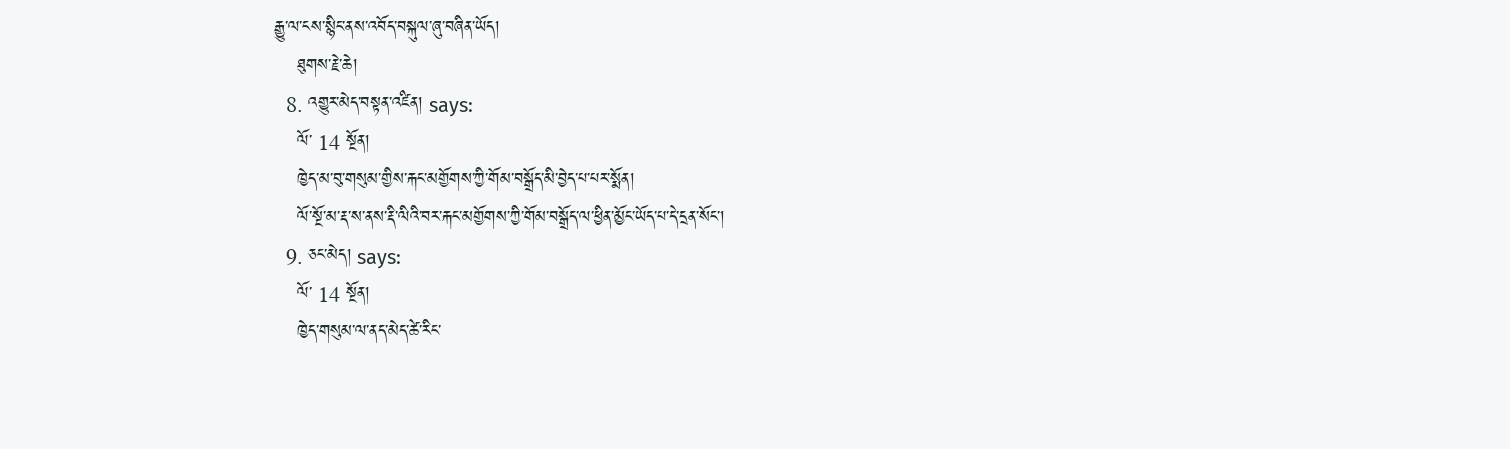རྒྱུ་ལ་ངས་སྙིང་ནས་འབོད་བསྐུལ་ཞུ་བཞིན་ཡོད།
    ཐུགས་རྗེ་ཆེ།
  8. འགྱུར་མེད་བསྟན་འཛིན། says:
    ལོ་ 14 སྔོན།
    ཁྱེད་མ་བུ་གསུམ་གྱིས་རྐང་མགྱོགས་ཀྱི་གོམ་བསྒྲོད་མི་བྱེད་པ་པར་སྨོན།
    ལོ་སྔོ་མ་རྡ་ས་ནས་རྡི་ལིའི་བར་རྐང་མགྱོགས་ཀྱི་གོམ་བསྒྲོད་ལ་ཕྱིན་མྱོང་ཡོད་པ་དེ་དྲན་སོང་།
  9. ཅང་མེད། says:
    ལོ་ 14 སྔོན།
    ཁྱེད་གསུམ་ལ་ནད་མེད་ཚེ་རིང་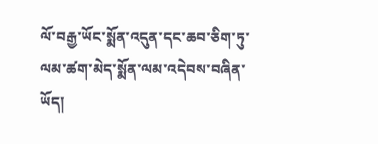ལོ་བརྒྱ་ཡོང་སྨོན་འདུན་དང་ཆབ་ཅིག་ཏུ་ལམ་ཚག་མེད་སྨོན་ལམ་འདེབས་བཞིན་ཡོད།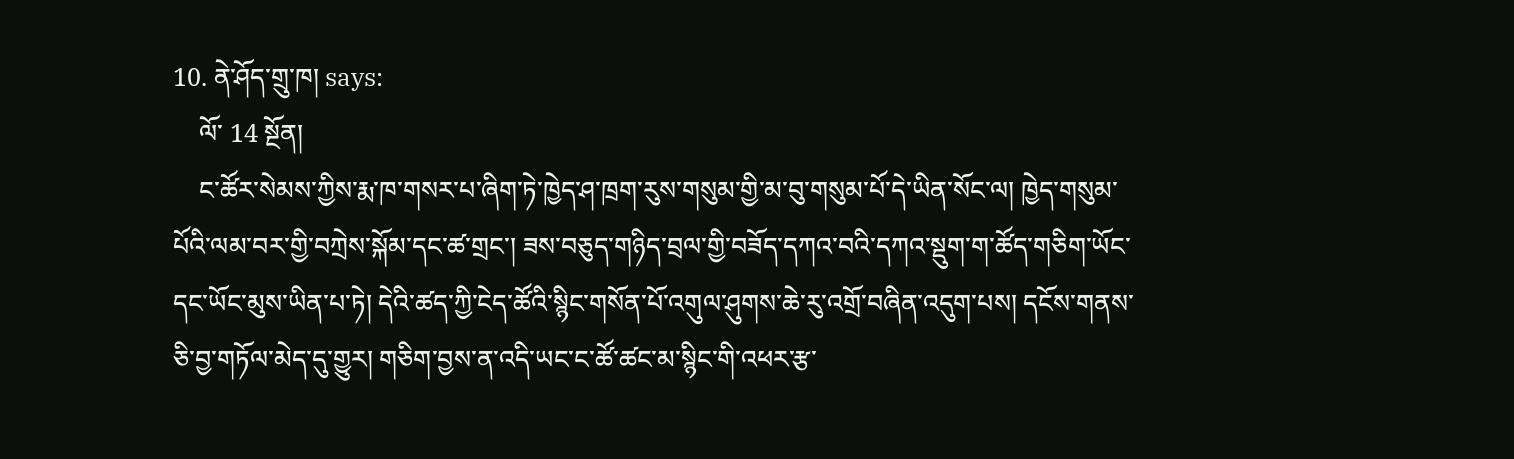10. ནེ་ཤོད་གྲུ་ཁ། says:
    ལོ་ 14 སྔོན།
    ང་ཚོར་སེམས་ཀྱིས་རྨ་ཁ་གསར་པ་ཞིག་ཏེ་ཁྱེད་ཤ་ཁྲག་རུས་གསུམ་གྱི་མ་བུ་གསུམ་པོ་དེ་ཡིན་སོང་ལ། ཁྱེད་གསུམ་པོའི་ལམ་བར་གྱི་བཀྲེས་སྐོམ་དང་ཚ་གྲང་། ཟས་བཅུད་གཉིད་བྲལ་གྱི་བཟོད་དཀའ་བའི་དཀའ་སྡུག་ག་ཚོད་གཅིག་ཡོང་དང་ཡོང་མུས་ཡིན་པ་ཏེ། དེའི་ཚད་ཀྱི་ངེད་ཚོའི་སྙིང་གསོན་པོ་འགུལ་ཤུགས་ཆེ་རུ་འགྲོ་བཞིན་འདུག་པས། དངོས་གནས་ཅི་བྱ་གཏོལ་མེད་དུ་གྱུར། གཅིག་བྱས་ན་འདི་ཡང་ང་ཚོ་ཚང་མ་སྙིང་གི་འཕར་རྩ་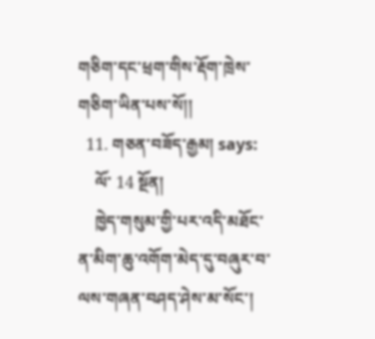གཅིག་དང་ཕྲག་གིས་རྡོག་ཁྲེས་གཅིག་ཡིན་པས་སོ།།
  11. གཅན་བཟོད་རྒྱམ། says:
    ལོ་ 14 སྔོན།
    ཁྱེད་གསུམ་གྱི་པར་འདི་མཐོང་ན་མིག་ཆུ་འགོག་མེད་དུ་བཞུར་བ་ལས་གཞན་བཤད་ཤེས་མ་སོང་།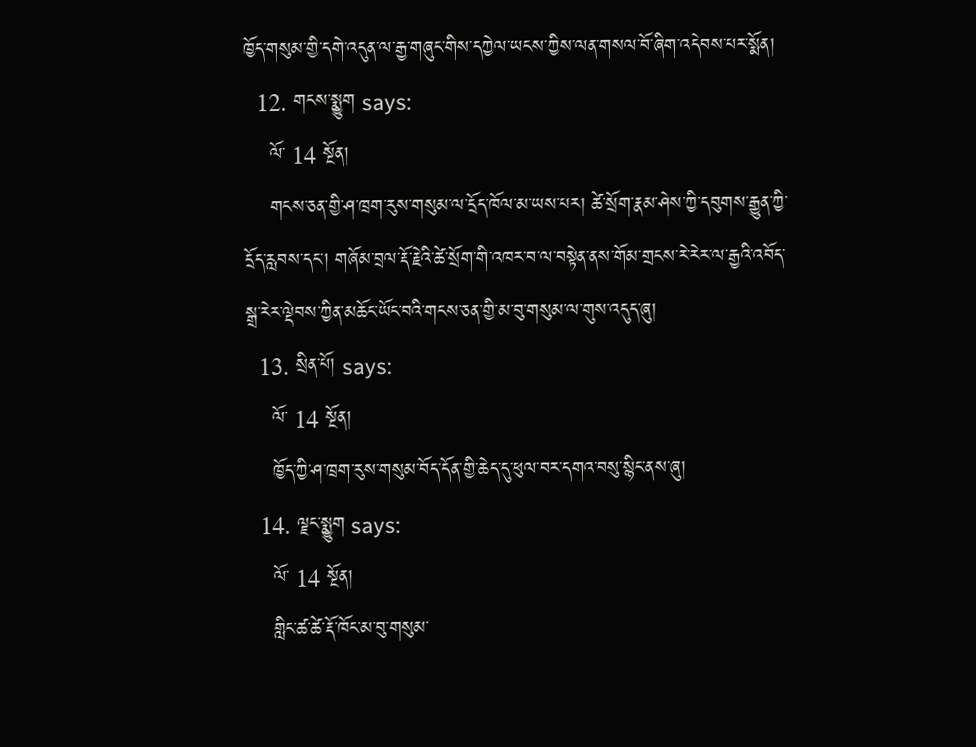ཁྱོད་གསུམ་གྱི་དགེ་འདུན་ལ་རྒྱ་གཞུང་གིས་དཀྱེལ་ཡངས་ཀྱིས་ལན་གསལ་བོ་ཞིག་འདེབས་པར་སྨོན།
  12. གངས་སྨྱུག says:
    ལོ་ 14 སྔོན།
    གངས་ཅན་གྱི་ཤ་ཁྲག་རུས་གསུམ་ལ་དྲོད་ཁོལ་མ་ཡས་པར། ཚེ་སྲོག་རྣམ་ཤེས་ཀྱི་དབུགས་རྒྱུན་ཀྱི་དྲོད་རླབས་དང་། གཞོམ་བྲལ་རྡོ་རྗེའི་ཚེ་སྲོག་གི་འཁར་བ་ལ་བསྟེན་ནས་གོམ་གྲངས་རེ་རེར་ལ་རྒྱའི་འབོད་སྒྲ་རེར་ལྡེབས་ཀྱིན་མཆོང་ཡོང་བའི་གངས་ཅན་གྱི་མ་བུ་གསུམ་ལ་གུས་འདུད་ཞུ།
  13. སྲིན་པོ། says:
    ལོ་ 14 སྔོན།
    ཁྱོད་ཀྱི་ཤ་ཁྲག་རུས་གསུམ་བོད་དོན་གྱི་ཆེད་དུ་ཕུལ་བར་དགའ་བསུ་སྙིང་ནས་ཞུ།
  14. ལྗང་སྨྱུག says:
    ལོ་ 14 སྔོན།
    གླིང་ཚ་ཚེ་རྡོ་ཁོང་མ་བུ་གསུམ་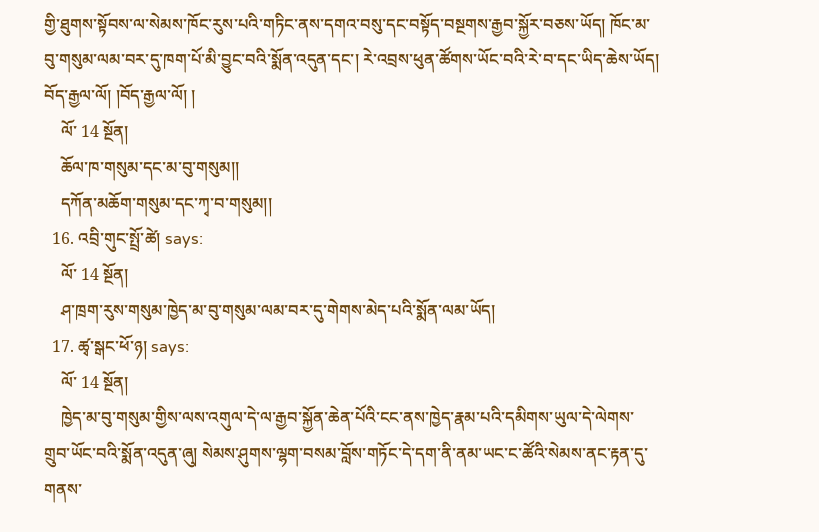གྱི་ཐུགས་སྟོབས་ལ་སེམས་ཁོང་རུས་པའི་གཏིང་ནས་དགའ་བསུ་དང་བསྟོད་བསྔགས་རྒྱབ་སྐྱོར་བཅས་ཡོད། ཁོང་མ་བུ་གསུམ་ལམ་བར་དུ་ཁག་པོ་མི་བྱུང་བའི་སྨོན་འདུན་དང་། རེ་འབྲས་ཕུན་ཚོགས་ཡོང་བའི་རེ་བ་དང་ཡིད་ཆེས་ཡོད། བོད་རྒྱལ་ལོ། །བོད་རྒྱལ་ལོ། །
    ལོ་ 14 སྔོན།
    ཆོལ་ཁ་གསུམ་དང་མ་བུ་གསུམ།།
    དཀོན་མཆོག་གསུམ་དང་ཀྭ་བ་གསུམ།།
  16. འབྲི་གུང་སྤྲོ་ཚེ། says:
    ལོ་ 14 སྔོན།
    ཤ་ཁྲག་རུས་གསུམ་ཁྱེད་མ་བུ་གསུམ་ལམ་བར་དུ་གེགས་མེད་པའི་སྨོན་ལམ་ཡོད།
  17. ཚྭ་སྒང་ཕོ་ཉ། says:
    ལོ་ 14 སྔོན།
    ཁྱེད་མ་བུ་གསུམ་གྱིས་ལས་འགུལ་དེ་ལ་རྒྱབ་སྐྱོན་ཆེན་པོའི་ངང་ནས་ཁྱེད་རྣམ་པའི་དམིགས་ཡུལ་དེ་ལེགས་གྲུབ་ཡོང་བའི་སྨོན་འདུན་ཞུ། སེམས་ཤུགས་ལྷག་བསམ་བློས་གཏོང་དེ་དག་ནི་ནམ་ཡང་ང་ཚོའི་སེམས་ནང་རྟན་དུ་གནས་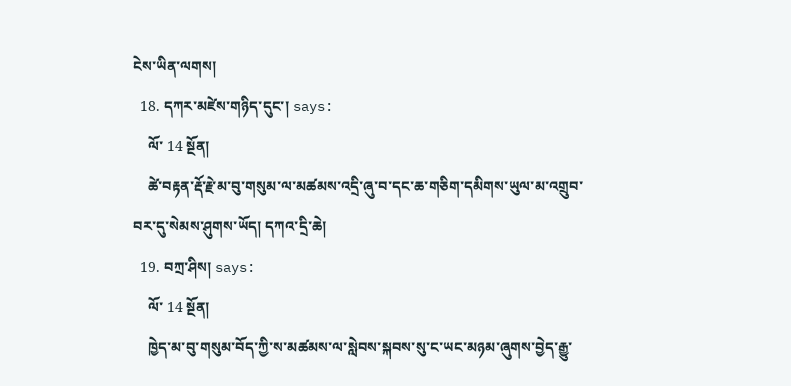ངེས་ཡིན་ལགས།
  18. དཀར་མཛེས་གཉིད་དུང་། says:
    ལོ་ 14 སྔོན།
    ཚེ་བརྟན་རྡོ་རྗེ་མ་བུ་གསུམ་ལ་མཚམས་འདྲི་ཞུ་བ་དང་ཆ་གཅིག་དམིགས་ཡུལ་མ་འགྲུབ་བར་དུ་སེམས་ཤུགས་ཡོད། དཀའ་དྲི་ཆེ།
  19. བཀྲ་ཤིས། says:
    ལོ་ 14 སྔོན།
    ཁྱེད་མ་བུ་གསུམ་བོད་ཀྱི་ས་མཚམས་ལ་སླེབས་སྐབས་སུ་ང་ཡང་མཉམ་ཞུགས་བྱེད་རྒྱུ་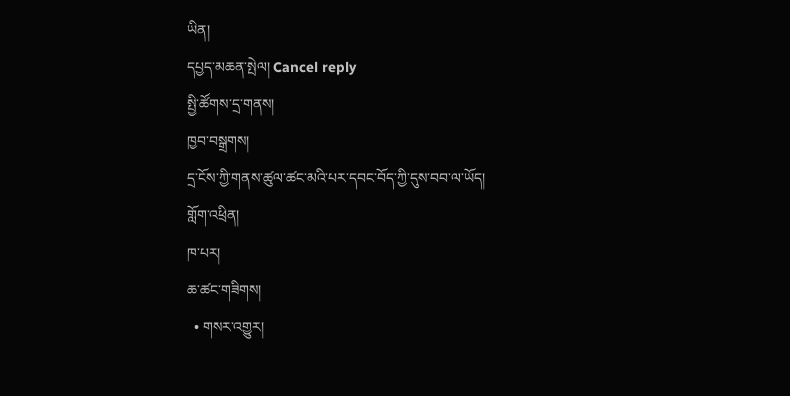ཡིན།
དཔྱད་མཆན་སྤེལ། Cancel reply
སྤྱི་ཚོགས་དྲ་གནས།
ཁྱབ་བསྒྲགས།
དྲ་ངོས་ཀྱི་གནས་ཚུལ་ཚང་མའི་པར་དབང་བོད་ཀྱི་དུས་བབ་ལ་ཡོད།
གློག་འཕྲིན།
ཁ་པར།
ཆ་ཚང་གཟིགས།
  • གསར་འགྱུར།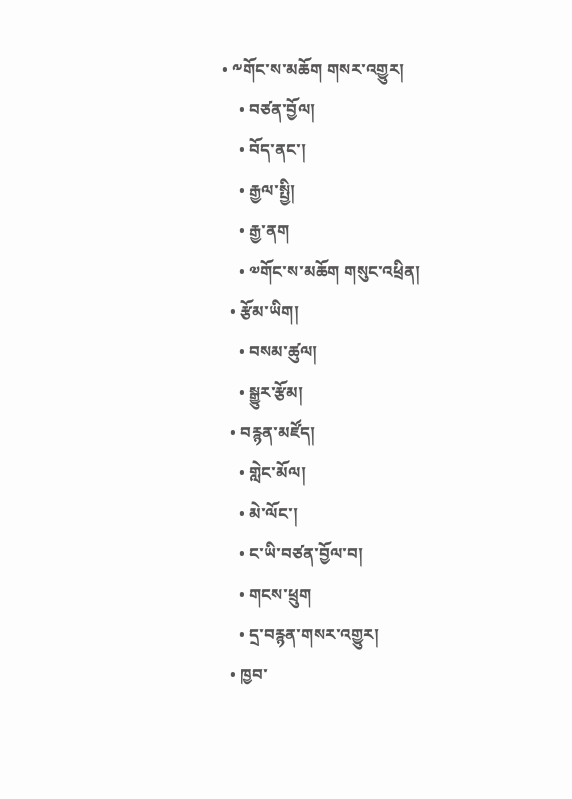• ༸གོང་ས་མཆོག གསར་འགྱུར།
    • བཙན་བྱོལ།
    • བོད་ནང་།
    • རྒྱལ་སྤྱི།
    • རྒྱ་ནག
    • ༧གོང་ས་མཆོག གསུང་འཕྲིན།
  • རྩོམ་ཡིག།
    • བསམ་ཚུལ།
    • སྒྱུར་རྩོམ།
  • བརྙན་མཛོད།
    • གླེང་མོལ།
    • མེ་ལོང་།
    • ང་ཡི་བཙན་བྱོལ་བ།
    • གངས་ཕྲུག
    • དྲ་བརྙན་གསར་འགྱུར།
  • ཁྱབ་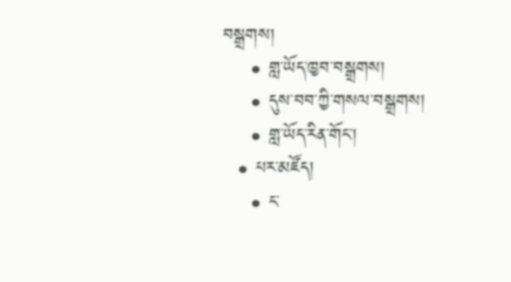བསྒྲགས།
    • གླ་ཡོད་ཁྱབ་བསྒྲགས།
    • དུས་བབ་ཀྱི་གསལ་བསྒྲགས།
    • གླ་ཡོད་རིན་གོང་།
  • པར་མཛོད།
    • ང་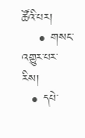ཚོའི་པར།
    • གསང་འགྱུར་པར་རིས།
  • དཔེ་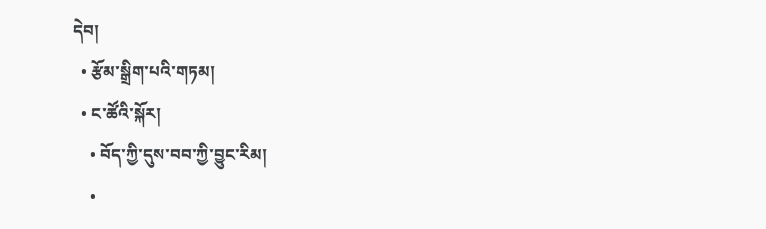དེབ།
  • རྩོམ་སྒྲིག་པའི་གཏམ།
  • ང་ཚོའི་སྐོར།
    • བོད་ཀྱི་དུས་བབ་ཀྱི་བྱུང་རིམ།
    •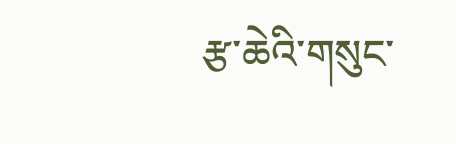རྩ་ཆེའི་གསུང་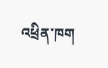འཕྲིན་ཁག